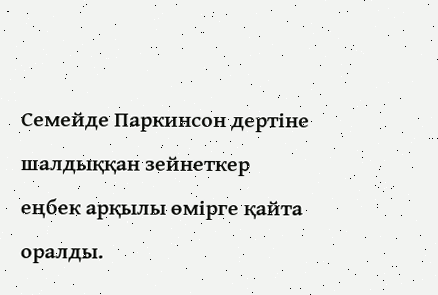Семейде Паркинсон дертіне шалдыққан зейнеткер еңбек арқылы өмірге қайта оралды.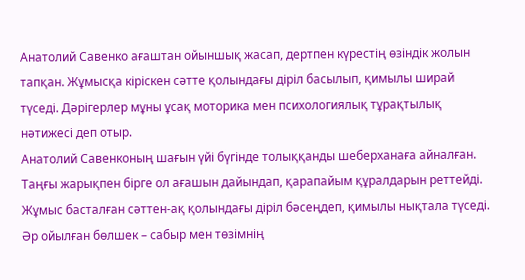Анатолий Савенко ағаштан ойыншық жасап, дертпен күрестің өзіндік жолын тапқан. Жұмысқа кіріскен сәтте қолындағы діріл басылып, қимылы ширай түседі. Дәрігерлер мұны ұсақ моторика мен психологиялық тұрақтылық нәтижесі деп отыр.
Анатолий Савенконың шағын үйі бүгінде толыққанды шеберханаға айналған. Таңғы жарықпен бірге ол ағашын дайындап, қарапайым құралдарын реттейді. Жұмыс басталған сәттен-ақ қолындағы діріл бәсеңдеп, қимылы нықтала түседі. Әр ойылған бөлшек – сабыр мен төзімнің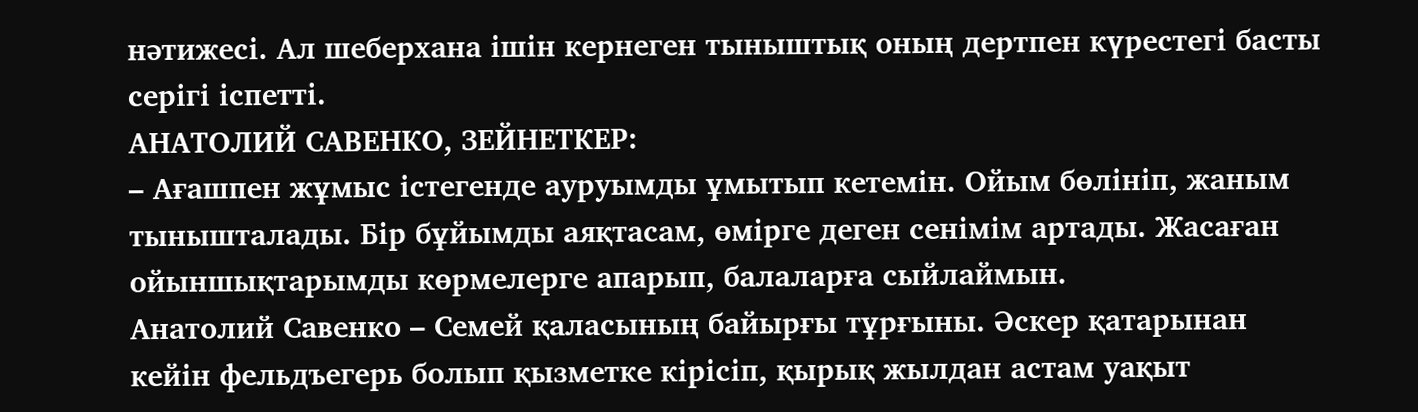нәтижесі. Ал шеберхана ішін кернеген тыныштық оның дертпен күрестегі басты серігі іспетті.
АНАТОЛИЙ САВЕНКО, ЗЕЙНЕТКЕР:
– Ағашпен жұмыс істегенде ауруымды ұмытып кетемін. Ойым бөлініп, жаным тынышталады. Бір бұйымды аяқтасам, өмірге деген сенімім артады. Жасаған ойыншықтарымды көрмелерге апарып, балаларға сыйлаймын.
Анатолий Савенко – Семей қаласының байырғы тұрғыны. Әскер қатарынан кейін фельдъегерь болып қызметке кірісіп, қырық жылдан астам уақыт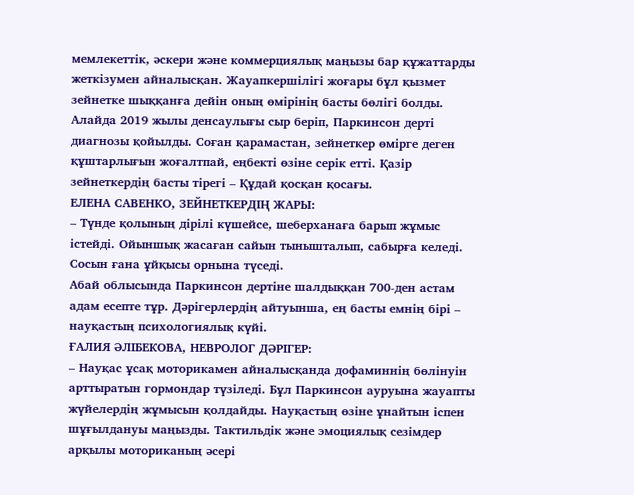мемлекеттік, әскери және коммерциялық маңызы бар құжаттарды жеткізумен айналысқан. Жауапкершілігі жоғары бұл қызмет зейнетке шыққанға дейін оның өмірінің басты бөлігі болды. Алайда 2019 жылы денсаулығы сыр беріп, Паркинсон дерті диагнозы қойылды. Соған қарамастан, зейнеткер өмірге деген құштарлығын жоғалтпай, еңбекті өзіне серік етті. Қазір зейнеткердің басты тірегі – Құдай қосқан қосағы.
ЕЛЕНА САВЕНКО, ЗЕЙНЕТКЕРДІҢ ЖАРЫ:
– Түнде қолының дірілі күшейсе, шеберханаға барып жұмыс істейді. Ойыншық жасаған сайын тынышталып, сабырға келеді. Сосын ғана ұйқысы орнына түседі.
Абай облысында Паркинсон дертіне шалдыққан 700-ден астам адам есепте тұр. Дәрігерлердің айтуынша, ең басты емнің бірі – науқастың психологиялық күйі.
ҒАЛИЯ ӘЛІБЕКОВА, НЕВРОЛОГ ДӘРІГЕР:
– Науқас ұсақ моторикамен айналысқанда дофаминнің бөлінуін арттыратын гормондар түзіледі. Бұл Паркинсон ауруына жауапты жүйелердің жұмысын қолдайды. Науқастың өзіне ұнайтын іспен шұғылдануы маңызды. Тактильдік және эмоциялық сезімдер арқылы моториканың әсері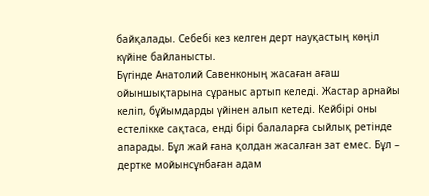байқалады. Себебі кез келген дерт науқастың көңіл күйіне байланысты.
Бүгінде Анатолий Савенконың жасаған ағаш ойыншықтарына сұраныс артып келеді. Жастар арнайы келіп, бұйымдарды үйінен алып кетеді. Кейбірі оны естелікке сақтаса, енді бірі балаларға сыйлық ретінде апарады. Бұл жай ғана қолдан жасалған зат емес. Бұл – дертке мойынсұнбаған адам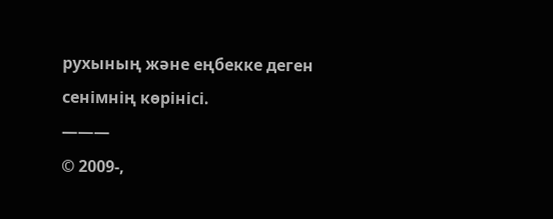рухының және еңбекке деген сенімнің көрінісі.
———
© 2009-,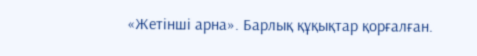«Жетінші арна». Барлық құқықтар қорғалған.